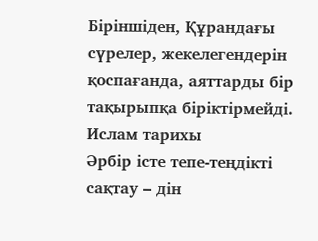Біріншіден, Құрандағы сүрелер, жекелегендерін қоспағанда, аяттарды бір тақырыпқа біріктірмейді.
Ислам тарихы
Әрбір істе тепе-теңдікті сақтау – дін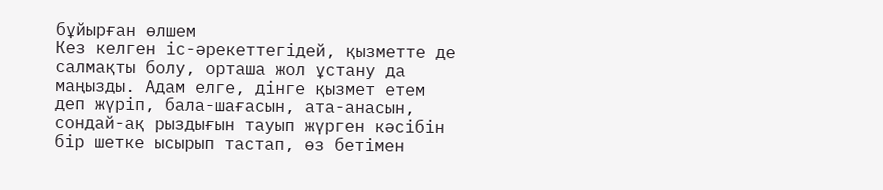бұйырған өлшем
Кез келген іс-әрекеттегідей, қызметте де салмақты болу, орташа жол ұстану да маңызды. Адам елге, дінге қызмет етем деп жүріп, бала-шағасын, ата-анасын, сондай-ақ рыздығын тауып жүрген кәсібін бір шетке ысырып тастап, өз бетімен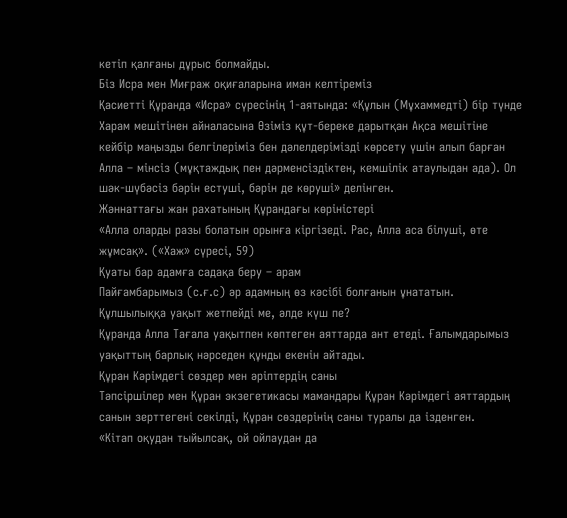кетіп қалғаны дұрыс болмайды.
Біз Исра мен Миғраж оқиғаларына иман келтіреміз
Қасиетті Құранда «Исра» сүресінің 1-аятында: «Құлын (Мұхаммедті) бір түнде Харам мешітінен айналасына Өзіміз құт-береке дарытқан Ақса мешітіне кейбір маңызды белгілеріміз бен дәлелдерімізді көрсету үшін алып барған Алла – мінсіз (мұқтаждық пен дәрменсіздіктен, кемшілік атаулыдан ада). Ол шәк-шүбәсіз бәрін естуші, бәрін де көруші» делінген.
Жəннаттағы жан рахатының Құрандағы көріністері
«Алла оларды разы болатын орынға кіргізеді. Рас, Алла аса білуші, өте жұмсақ». («Хаж» сүресі, 59)
Қуаты бар адамға садақа беру – арам
Пайғамбарымыз (с.ғ.с) әр адамның өз кәсібі болғанын ұнататын.
Құлшылыққа уақыт жетпейді ме, әлде күш пе?
Құранда Алла Тағала уақытпен көптеген аяттарда ант етеді. Ғалымдарымыз уақыттың барлық нәрседен құнды екенін айтады.
Құран Кәрімдегі сөздер мен әріптердің саны
Тәпсіршілер мен Құран экзегетикасы мамандары Құран Кәрімдегі аяттардың санын зерттегені секілді, Құран сөздерінің саны туралы да ізденген.
«Кітап оқудан тыйылсақ, ой ойлаудан да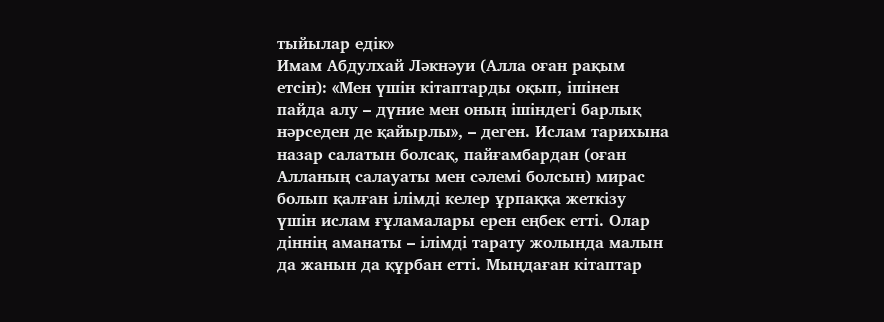тыйылар едік»
Имам Абдулхай Ләкнәуи (Алла оған рақым етсін): «Мен үшін кітаптарды оқып, ішінен пайда алу – дүние мен оның ішіндегі барлық нәрседен де қайырлы», – деген. Ислам тарихына назар салатын болсақ, пайғамбардан (оған Алланың салауаты мен сәлемі болсын) мирас болып қалған ілімді келер ұрпаққа жеткізу үшін ислам ғұламалары ерен еңбек етті. Олар діннің аманаты – ілімді тарату жолында малын да жанын да құрбан етті. Мыңдаған кітаптар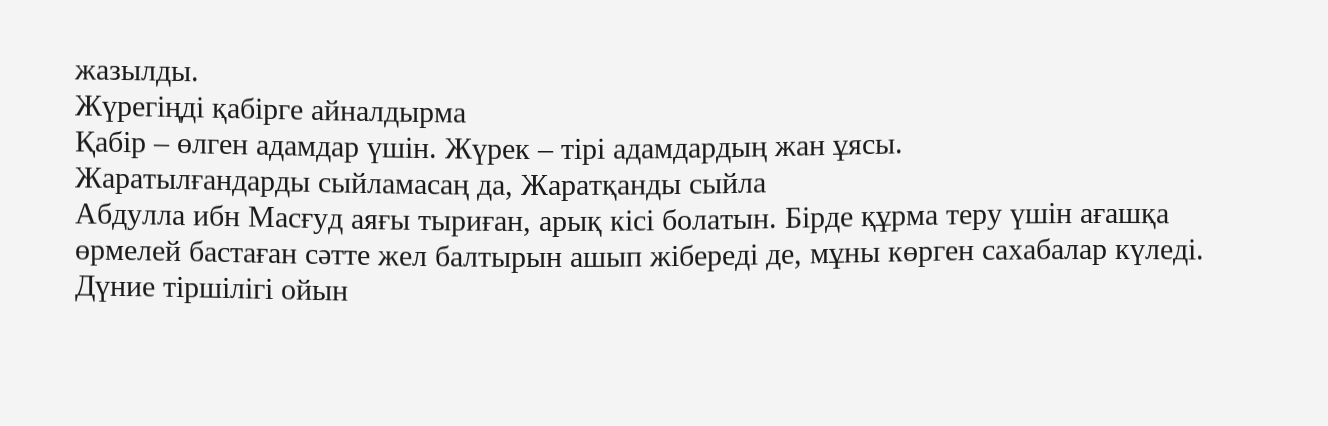жазылды.
Жүрегіңді қабірге айналдырма
Қабір – өлген адамдар үшін. Жүрек – тірі адамдардың жан ұясы.
Жаратылғандарды сыйламасаң да, Жаратқанды сыйла
Абдулла ибн Масғуд аяғы тыриған, арық кісі болатын. Бірде құрма теру үшін ағашқа өрмелей бастаған сәтте жел балтырын ашып жібереді де, мұны көрген сахабалар күледі.
Дүние тіршілігі ойын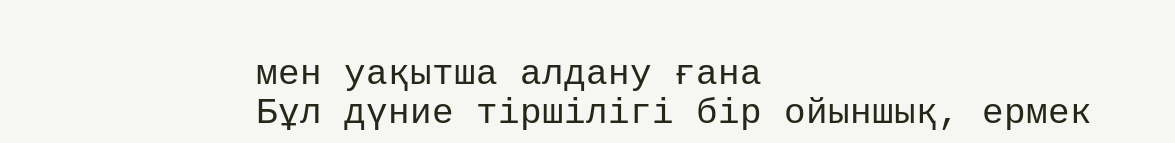мен уақытша алдану ғана
Бұл дүние тіршілігі бір ойыншық, ермек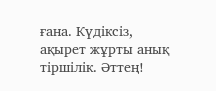ғана. Күдіксіз, ақырет жұрты анық тіршілік. Əттең!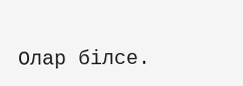Олар білсе.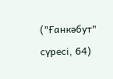("Ғанкəбут" сүресі, 64)